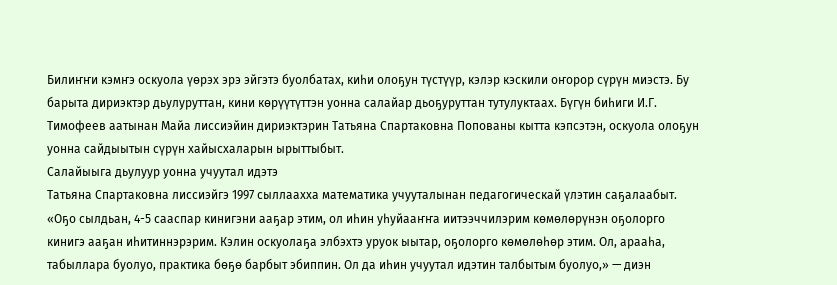Билиҥҥи кэмҥэ оскуола үөрэх эрэ эйгэтэ буолбатах, киһи олоҕун түстүүр, кэлэр кэскили оҥорор сүрүн миэстэ. Бу барыта дириэктэр дьулуруттан, кини көрүүтүттэн уонна салайар дьоҕуруттан тутулуктаах. Бүгүн биһиги И.Г. Тимофеев аатынан Майа лиссиэйин дириэктэрин Татьяна Спартаковна Попованы кытта кэпсэтэн, оскуола олоҕун уонна сайдыытын сүрүн хайысхаларын ырыттыбыт.
Салайыыга дьулуур уонна учуутал идэтэ
Татьяна Спартаковна лиссиэйгэ 1997 сыллаахха математика учууталынан педагогическай үлэтин саҕалаабыт. «Оҕо сылдьан, 4-5 сааспар кинигэни ааҕар этим, ол иһин уһуйааҥҥа иитээччилэрим көмөлөрүнэн оҕолорго кинигэ ааҕан иһитиннэрэрим. Кэлин оскуолаҕа элбэхтэ уруок ыытар, оҕолорго көмөлөһөр этим. Ол, арааһа, табыллара буолуо, практика бөҕө барбыт эбиппин. Ол да иһин учуутал идэтин талбытым буолуо,» — диэн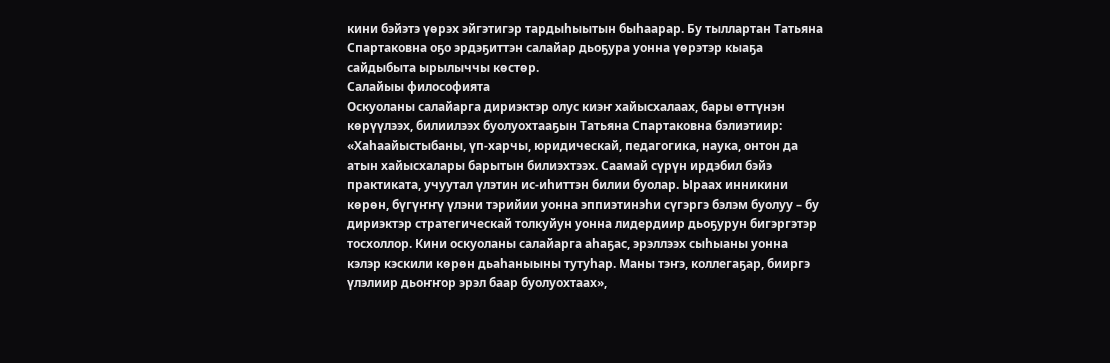кини бэйэтэ үөрэх эйгэтигэр тардыһыытын быһаарар. Бу тыллартан Татьяна Спартаковна оҕо эрдэҕиттэн салайар дьоҕура уонна үөрэтэр кыаҕа сайдыбыта ырылыччы көстөр.
Салайыы философията
Оскуоланы салайарга дириэктэр олус киэҥ хайысхалаах, бары өттүнэн көрүүлээх, билиилээх буолуохтааҕын Татьяна Спартаковна бэлиэтиир: «Хаһаайыстыбаны, үп-харчы, юридическай, педагогика, наука, онтон да атын хайысхалары барытын билиэхтээх. Саамай сүрүн ирдэбил бэйэ практиката, учуутал үлэтин ис-иһиттэн билии буолар. Ыраах инникини көрөн, бүгүҥҥү үлэни тэрийии уонна эппиэтинэһи сүгэргэ бэлэм буолуу – бу дириэктэр стратегическай толкуйун уонна лидердиир дьоҕурун бигэргэтэр тосхоллор. Кини оскуоланы салайарга аһаҕас, эрэллээх сыһыаны уонна кэлэр кэскили көрөн дьаһаныыны тутуһар. Маны тэҥэ, коллегаҕар, бииргэ үлэлиир дьоҥҥор эрэл баар буолуохтаах»,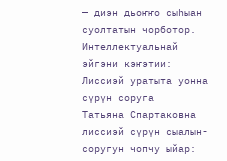— диэн дьоҥҥо сыһыан суолтатын чорботор.
Интеллектуальнай эйгэни кэҥэтии: Лиссиэй уратыта уонна сүрүн соруга
Татьяна Спартаковна лиссиэй сүрүн сыалын-соругун чопчу ыйар: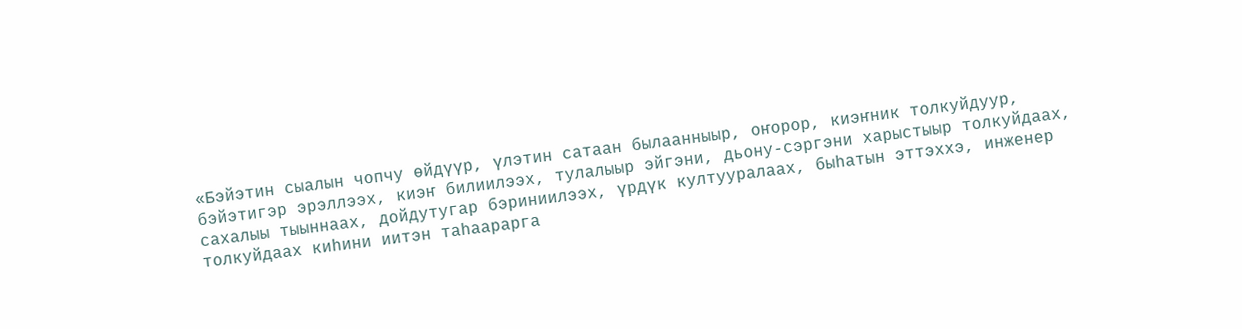«Бэйэтин сыалын чопчу өйдүүр, үлэтин сатаан былаанныыр, оҥорор, киэҥник толкуйдуур, бэйэтигэр эрэллээх, киэҥ билиилээх, тулалыыр эйгэни, дьону-сэргэни харыстыыр толкуйдаах, сахалыы тыыннаах, дойдутугар бэриниилээх, үрдүк култууралаах, быһатын эттэххэ, инженер толкуйдаах киһини иитэн таһаарарга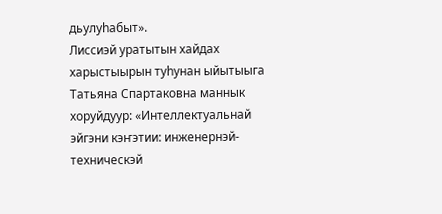дьулуһабыт».
Лиссиэй уратытын хайдах харыстыырын туһунан ыйытыыга Татьяна Спартаковна маннык хоруйдуур: «Интеллектуальнай эйгэни кэҥэтии: инженернэй-техническэй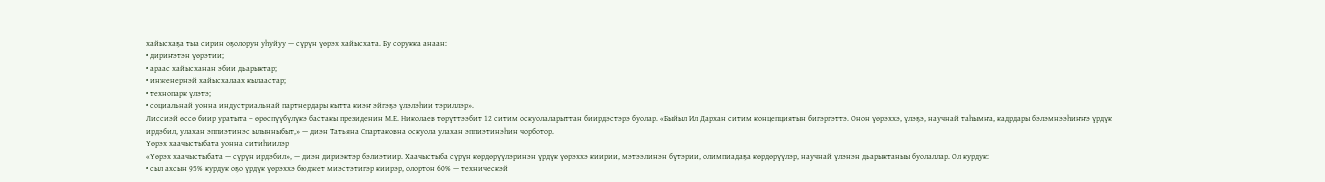хайысхаҕа тыа сирин оҕолорун уһуйуу — сүрүн үөрэх хайысхата. Бу сорукка анаан:
• дириҥэтэн үөрэтии;
• араас хайысханан эбии дьарыктар;
• инженернэй хайысхалаах кылаастар;
• технопарк үлэтэ;
• социальнай уонна индустриальнай партнердары кытта киэҥ эйгэҕэ үлэлэһии тэриллэр».
Лиссиэй өссө биир уратыта – өрөспүүбүлүкэ бастакы президенин М.Е. Николаев төрүттээбит 12 ситим оскуолаларыттан биирдэстэрэ буолар. «Быйыл Ил Дархан ситим концепциятын бигэргэттэ. Онон үөрэххэ, үлэҕэ, научнай таһымҥа, кадрдары бэлэмнээһиҥҥэ үрдүк ирдэбил, улахан эппиэтинэс ылынныбыт,» — диэн Татьяна Спартаковна оскуола улахан эппиэтинэһин чорботор.
Үөрэх хаачыстыбата уонна ситиһиилэр
«Үөрэх хаачыстыбата — сүрүн ирдэбил», — диэн дириэктэр бэлиэтиир. Хаачыстыба сүрүн көрдөрүүлэринэн үрдүк үөрэххэ киирии, мэтээлинэн бүтэрии, олимпиадаҕа көрдөрүүлэр, научнай үлэнэн дьарыктаныы буолаллар. Ол курдук:
• сыл ахсын 95% курдук оҕо үрдүк үөрэххэ бюджет миэстэтигэр киирэр, олортон 60% — техническэй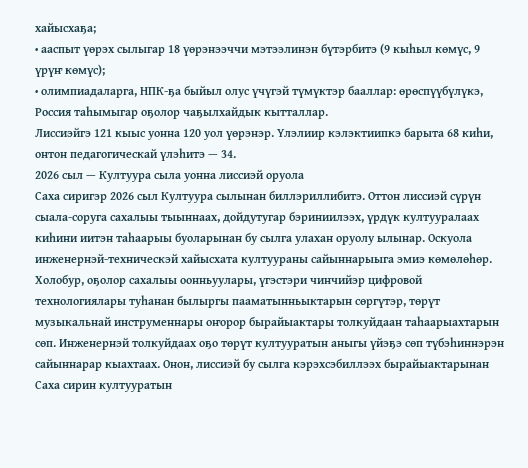хайысхаҕа;
• ааспыт үөрэх сылыгар 18 үөрэнээччи мэтээлинэн бүтэрбитэ (9 кыһыл көмүс, 9 үрүҥ көмүс);
• олимпиадаларга, НПК-ҕа быйыл олус үчүгэй түмүктэр бааллар: өрөспүүбүлүкэ, Россия таһымыгар оҕолор чаҕылхайдык кытталлар.
Лиссиэйгэ 121 кыыс уонна 120 уол үөрэнэр. Үлэлиир кэлэктиипкэ барыта 68 киһи, онтон педагогическай үлэһитэ — 34.
2026 сыл — Култуура сыла уонна лиссиэй оруола
Саха сиригэр 2026 сыл Култуура сылынан биллэриллибитэ. Оттон лиссиэй сүрүн сыала-соруга сахалыы тыыннаах, дойдутугар бэриниилээх, үрдүк култууралаах киһини иитэн таһаарыы буоларынан бу сылга улахан оруолу ылынар. Оскуола инженернэй-техническэй хайысхата култуураны сайыннарыыга эмиэ көмөлөһөр. Холобур, оҕолор сахалыы оонньуулары, үгэстэри чинчийэр цифровой технологиялары туһанан былыргы пааматынньыктарын сөргүтэр, төрүт музыкальнай инструменнары оҥорор бырайыактары толкуйдаан таһаарыахтарын сөп. Инженернэй толкуйдаах оҕо төрүт култууратын аныгы үйэҕэ сөп түбэһиннэрэн сайыннарар кыахтаах. Онон, лиссиэй бу сылга кэрэхсэбиллээх бырайыактарынан Саха сирин култууратын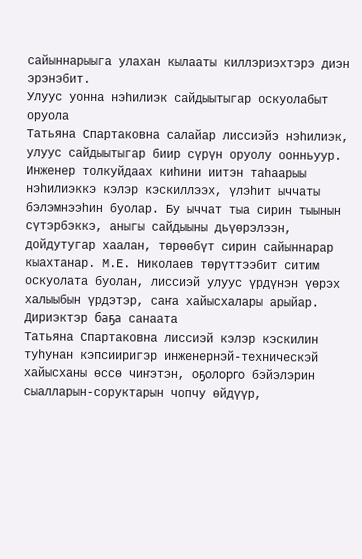сайыннарыыга улахан кылааты киллэриэхтэрэ диэн эрэнэбит.
Улуус уонна нэһилиэк сайдыытыгар оскуолабыт оруола
Татьяна Спартаковна салайар лиссиэйэ нэһилиэк, улуус сайдыытыгар биир сүрүн оруолу оонньуур. Инженер толкуйдаах киһини иитэн таһаарыы нэһилиэккэ кэлэр кэскиллээх, үлэһит ыччаты бэлэмнээһин буолар. Бу ыччат тыа сирин тыынын сүтэрбэккэ, аныгы сайдыыны дьүөрэлээн, дойдутугар хаалан, төрөөбүт сирин сайыннарар кыахтанар. М.Е. Николаев төрүттээбит ситим оскуолата буолан, лиссиэй улуус үрдүнэн үөрэх халыыбын үрдэтэр, саҥа хайысхалары арыйар.
Дириэктэр баҕа санаата
Татьяна Спартаковна лиссиэй кэлэр кэскилин туһунан кэпсииригэр инженернэй-техническэй хайысханы өссө чиҥэтэн, оҕолорго бэйэлэрин сыалларын-соруктарын чопчу өйдүүр,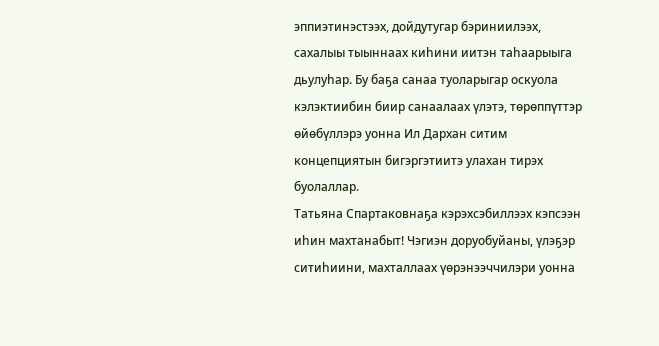эппиэтинэстээх, дойдутугар бэриниилээх, сахалыы тыыннаах киһини иитэн таһаарыыга дьулуһар. Бу баҕа санаа туоларыгар оскуола кэлэктиибин биир санаалаах үлэтэ, төрөппүттэр өйөбүллэрэ уонна Ил Дархан ситим концепциятын бигэргэтиитэ улахан тирэх буолаллар.
Татьяна Спартаковнаҕа кэрэхсэбиллээх кэпсээн иһин махтанабыт! Чэгиэн доруобуйаны, үлэҕэр ситиһиини, махталлаах үөрэнээччилэри уонна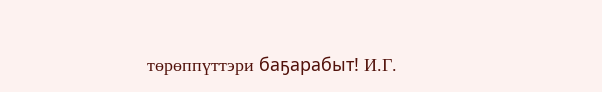төрөппүттэри баҕарабыт! И.Г.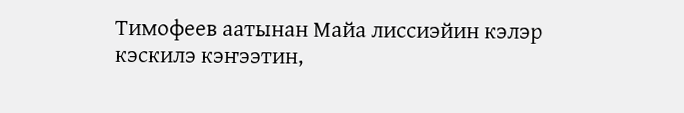Тимофеев аатынан Майа лиссиэйин кэлэр кэскилэ кэҥээтин,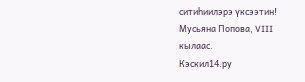ситиһиилэрэ үксээтин!
Мусьяна Попова, VIII кылаас.
Кэскил14.ру